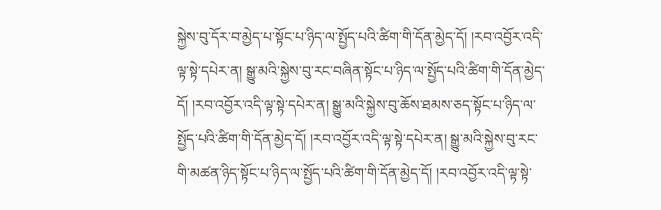སྐྱེས་བུ་དོར་བ་མྱེད་པ་སྟོང་པ་ཉིད་ལ་སྤྱོད་པའི་ཚིག་གི་དོན་མྱེད་དོ། །རབ་འབྱོར་འདི་ལྟ་སྟེ་དཔེར་ན། སྒྱུ་མའི་སྐྱེས་བུ་རང་བཞིན་སྟོང་པ་ཉིད་ལ་སྤྱོད་པའི་ཚིག་གི་དོན་མྱེད་དོ། །རབ་འབྱོར་འདི་ལྟ་སྟེ་དཔེར་ན། སྒྱུ་མའི་སྐྱེས་བུ་ཆོས་ཐམས་ཅད་སྟོང་པ་ཉིད་ལ་སྤྱོད་པའི་ཚིག་གི་དོན་མྱེད་དོ། །རབ་འབྱོར་འདི་ལྟ་སྟེ་དཔེར་ན། སྒྱུ་མའི་སྐྱེས་བུ་རང་གི་མཚན་ཉིད་སྟོང་པ་ཉིད་ལ་སྤྱོད་པའི་ཚིག་གི་དོན་མྱེད་དོ། །རབ་འབྱོར་འདི་ལྟ་སྟེ་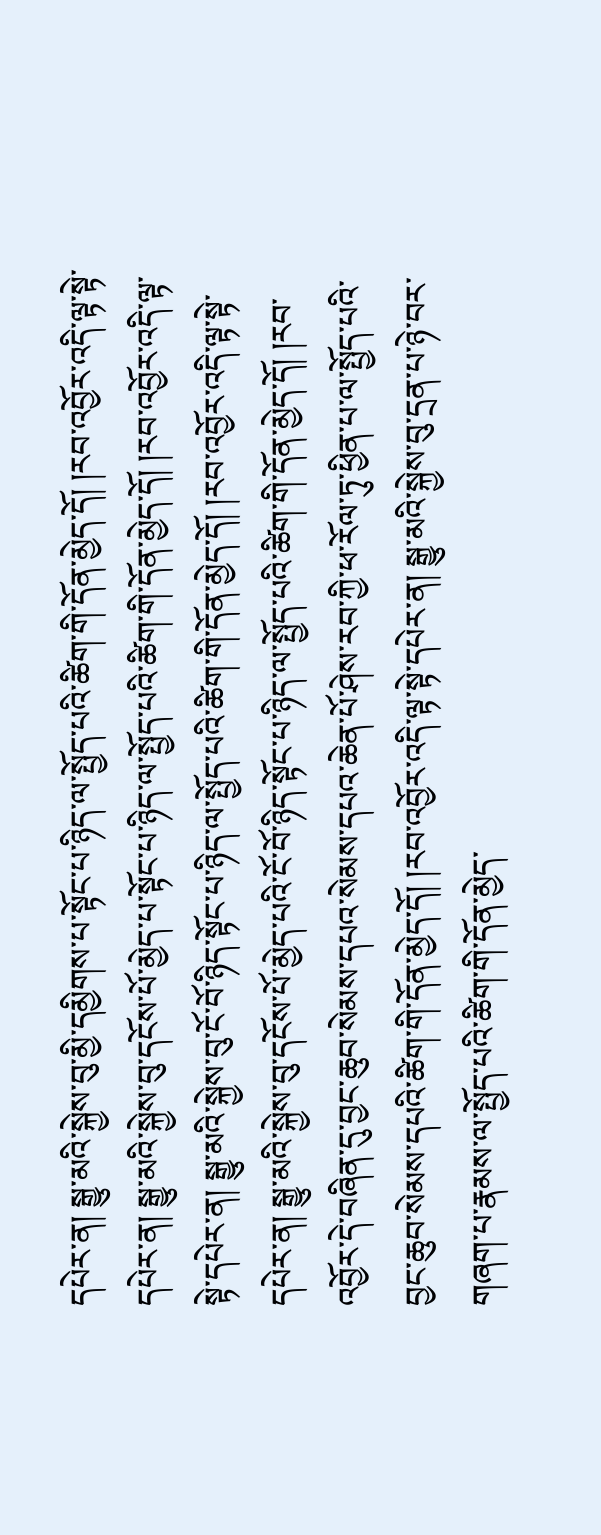དཔེར་ན། སྒྱུ་མའི་སྐྱེས་བུ་མྱི་དམྱིགས་པ་སྟོང་པ་ཉིད་ལ་སྤྱོད་པའི་ཚིག་གི་དོན་མྱེད་དོ། །རབ་འབྱོར་འདི་ལྟ་སྟེ་དཔེར་ན། སྒྱུ་མའི་སྐྱེས་བུ་དངོས་པོ་མྱེད་པ་སྟོང་པ་ཉིད་ལ་སྤྱོད་པའི་ཚིག་གི་དོན་མྱེད་དོ། །རབ་འབྱོར་འདི་ལྟ་སྟེ་དཔེར་ན། སྒྱུ་མའི་སྐྱེས་བུ་ངོ་བོ་ཉིད་སྟོང་པ་ཉིད་ལ་སྤྱོད་པའི་ཚིག་གི་དོན་མྱེད་དོ། །རབ་འབྱོར་འདི་ལྟ་སྟེ་དཔེར་ན། སྒྱུ་མའི་སྐྱེས་བུ་དངོས་པོ་མྱེད་པའི་ངོ་བོ་ཉིད་སྟོང་པ་ཉིད་ལ་སྤྱོད་པའི་ཚིག་གི་དོན་མྱེད་དོ། །རབ་འབྱོར་དེ་བཞིན་དུ་བྱང་ཆུབ་སེམས་དཔའ་སེམས་དཔའ་ཆེན་པོ་ཤེས་རབ་ཀྱི་ཕ་རོལ་ཏུ་ཕྱིན་པ་ལ་སྤྱོད་པའི་བྱང་ཆུབ་སེམས་དཔའི་ཚིག་གི་དོན་མྱེད་དོ། །རབ་འབྱོར་འདི་ལྟ་སྟེ་དཔེར་ན། སྒྱུ་མའི་སྐྱེས་བུ་དྲན་པ་ཉེ་བར་གཞག་པ་རྣམས་ལ་སྤྱོད་པའི་ཚིག་གི་དོན་མྱེད་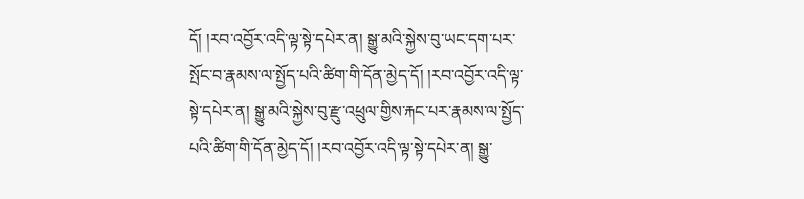དོ། །རབ་འབྱོར་འདི་ལྟ་སྟེ་དཔེར་ན། སྒྱུ་མའི་སྐྱེས་བུ་ཡང་དག་པར་སྤོང་བ་རྣམས་ལ་སྤྱོད་པའི་ཚིག་གི་དོན་མྱེད་དོ། །རབ་འབྱོར་འདི་ལྟ་སྟེ་དཔེར་ན། སྒྱུ་མའི་སྐྱེས་བུ་རྫུ་འཕྲུལ་གྱིས་རྐང་པར་རྣམས་ལ་སྤྱོད་པའི་ཚིག་གི་དོན་མྱེད་དོ། །རབ་འབྱོར་འདི་ལྟ་སྟེ་དཔེར་ན། སྒྱུ་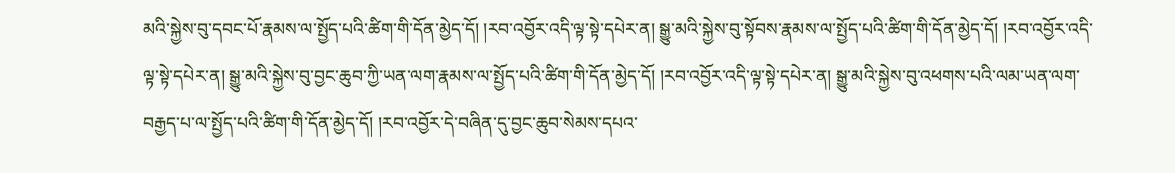མའི་སྐྱེས་བུ་དབང་པོ་རྣམས་ལ་སྤྱོད་པའི་ཚིག་གི་དོན་མྱེད་དོ། །རབ་འབྱོར་འདི་ལྟ་སྟེ་དཔེར་ན། སྒྱུ་མའི་སྐྱེས་བུ་སྟོབས་རྣམས་ལ་སྤྱོད་པའི་ཚིག་གི་དོན་མྱེད་དོ། །རབ་འབྱོར་འདི་ལྟ་སྟེ་དཔེར་ན། སྒྱུ་མའི་སྐྱེས་བུ་བྱང་ཆུབ་ཀྱི་ཡན་ལག་རྣམས་ལ་སྤྱོད་པའི་ཚིག་གི་དོན་མྱེད་དོ། །རབ་འབྱོར་འདི་ལྟ་སྟེ་དཔེར་ན། སྒྱུ་མའི་སྐྱེས་བུ་འཕགས་པའི་ལམ་ཡན་ལག་བརྒྱད་པ་ལ་སྤྱོད་པའི་ཚིག་གི་དོན་མྱེད་དོ། །རབ་འབྱོར་དེ་བཞིན་དུ་བྱང་ཆུབ་སེམས་དཔའ་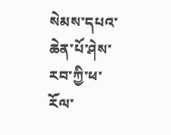སེམས་དཔའ་ཆེན་པོ་ཤེས་རབ་ཀྱི་ཕ་རོལ་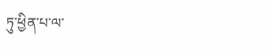ཏུ་ཕྱིན་པ་ལ་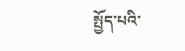སྤྱོད་པའི་